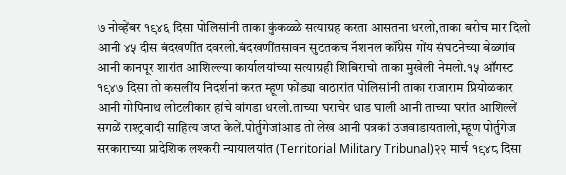७ नोव्हेंबर १९४६ दिसा पोलिसांनी ताका कुंकळ्ळे सत्याग्रह करता आसतना धरलो,ताका बरोच मार दिलो आनी ४५ दीस बंदखणींत दवरलो.बंदखणींतसावन सुटतकच नॅशनल कॉंग्रेस गोंय संघटनेच्या बेळ्गांव आनी कानपूर शारांत आशिल्ल्या कार्यालयांच्या सत्याग्रही शिबिराचो ताका मुखेली नेमलो.१५ ऑगस्ट १९४७ दिसा तो कसलींय निदर्शनां करत म्हूण फोंड्या वाठारांत पोलिसांनी ताका राजाराम प्रियोळकार आनी गोपिनाथ लोटलीकार हांचे वांगडा धरलो.ताच्या घराचेर धाड घाली आनी ताच्या घरांत आशिल्लें सगळें राश्ट्रवादी साहित्य जप्त केलें.पोर्तुगेजांआड तो लेख आनी पत्रकां उजवाडायतालो,म्हूण पोर्तुगेज सरकाराच्या प्रादेशिक लश्करी न्यायालयांत (Territorial Military Tribunal)२२ मार्च १९४८ दिसा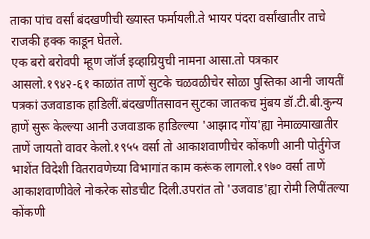ताका पांच वर्सां बंदखणीची ख्यास्त फर्मायली.ते भायर पंदरा वर्सांखातीर ताचे राजकी हक्क काडून घेतले.
एक बरो बरोवपी म्हूण जॉर्ज इव्हाग्रियुची नामना आसा.तो पत्रकार आसलो.१९४२-६१ काळांत ताणें सुटके चळवळीचेर सोळा पुस्तिका आनी जायतीं पत्रकां उजवाडाक हाडिलीं.बंदखणींतसावन सुटका जातकच मुंबय डॉ.टी.बी.कुन्य हाणें सुरू केल्ल्या आनी उजवाडाक हाडिल्ल्या 'आझाद गोंय'ह्या नेमाळ्याखातीर ताणें जायतो वावर केलो.१९५५ वर्सा तो आकाशवाणीचेर कोंकणी आनी पोर्तुगेज भाशेंत विदेशी वितरावणेच्या विभागांत काम करूंक लागलो.१९७० वर्सा ताणें आकाशवाणीवेले नोकरेक सोडचीट दिली.उपरांत तो 'उजवाड'ह्या रोमी लिपींतल्या कोंकणी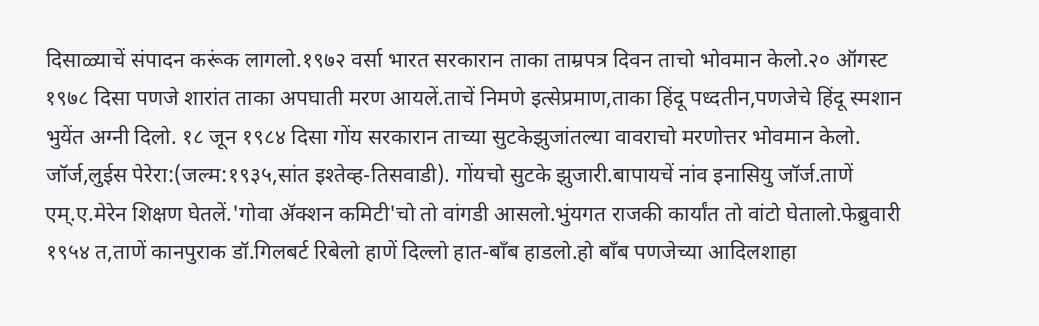दिसाळ्याचें संपादन करूंक लागलो.१९७२ वर्सा भारत सरकारान ताका ताम्रपत्र दिवन ताचो भोवमान केलो.२० ऑगस्ट १९७८ दिसा पणजे शारांत ताका अपघाती मरण आयलें.ताचें निमणे इत्सेप्रमाण,ताका हिंदू पध्दतीन,पणजेचे हिंदू स्मशान भुयेंत अग्नी दिलो. १८ जून १९८४ दिसा गोंय सरकारान ताच्या सुटकेझुजांतल्या वावराचो मरणोत्तर भोवमान केलो.
जॉर्ज,लुईस पेरेरा:(जल्म:१९३५,सांत इश्तेव्ह-तिसवाडी). गोंयचो सुटके झुजारी.बापायचें नांव इनासियु जॉर्ज.ताणें एम्.ए.मेरेन शिक्षण घेतलें.'गोवा ॲक्शन कमिटी'चो तो वांगडी आसलो.भुंयगत राजकी कार्यांत तो वांटो घेतालो.फेब्रुवारी १९५४ त,ताणें कानपुराक डॉ.गिलबर्ट रिबेलो हाणें दिल्लो हात-बॉंब हाडलो.हो बॉंब पणजेच्या आदिलशाहा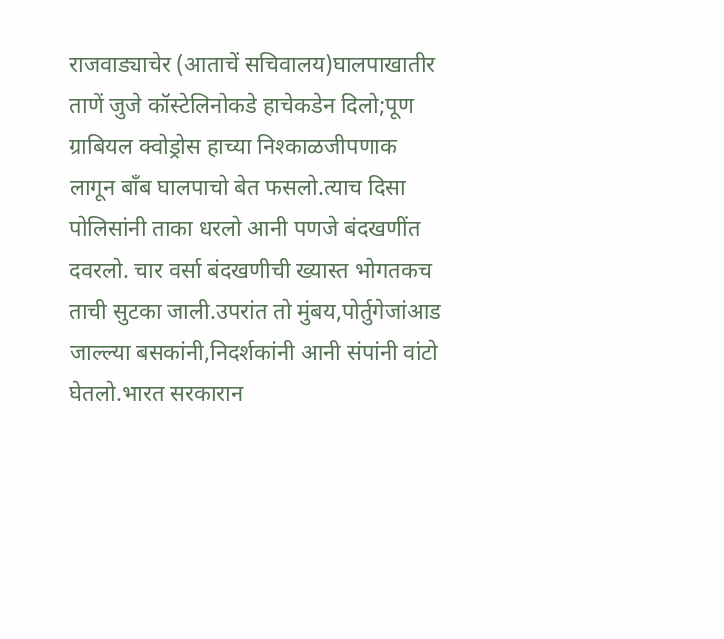राजवाड्याचेर (आताचें सचिवालय)घालपाखातीर ताणें जुजे कॉस्टेलिनोकडे हाचेकडेन दिलो;पूण ग्राबियल क्वोड्रोस हाच्या निश्काळजीपणाक लागून बॉंब घालपाचो बेत फसलो.त्याच दिसा पोलिसांनी ताका धरलो आनी पणजे बंदखणींत दवरलो. चार वर्सा बंदखणीची ख्यास्त भोगतकच ताची सुटका जाली.उपरांत तो मुंबय,पोर्तुगेजांआड जाल्ल्या बसकांनी,निदर्शकांनी आनी संपांनी वांटो घेतलो.भारत सरकारान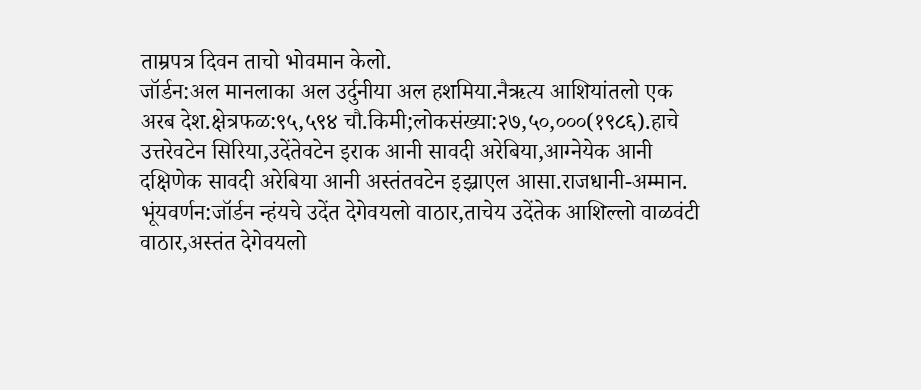ताम्रपत्र दिवन ताचो भोवमान केलो.
जॉर्डन:अल मानलाका अल उर्दुनीया अल हशमिया.नैऋत्य आशियांतलो एक अरब देश.क्षेत्रफळ:९५,५९४ चौ.किमी;लोकसंख्या:२७,५०,०००(१९८६).हाचे उत्तरेवटेन सिरिया,उदेंतेवटेन इराक आनी सावदी अरेबिया,आग्नेयेक आनी दक्षिणेक सावदी अरेबिया आनी अस्तंतवटेन इझ्राएल आसा.राजधानी-अम्मान. भूंयवर्णन:जॉर्डन न्हंयचे उदेंत देगेवयलो वाठार,ताचेय उदेंतेक आशिल्लो वाळवंटी वाठार,अस्तंत देगेवयलो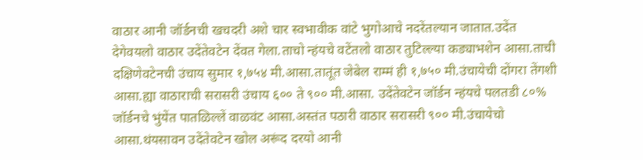वाठार आनी जॉर्डनची खचदरी अशे चार स्वभावीक वांटे भुगोआचे नदरेंतल्यान जातात.उदेंत देगेवयलो वाठार उदेंतेवटेन देंवत गेला.ताचो न्हंयचे वटेंतलो वाठार तुटिल्ल्या कड्याभशेन आसा.ताची दक्षिणेवटेनची उंचाय सुमार १,७५४ मी.आसा.तातूंत जेबेल राम्मं ही १,७५० मी.उंचायेची दोंगरा तेंगशी आसा.ह्या वाठाराची सरासरी उंचाय ६०० ते ९०० मी.आसा. उदेंतेवटेन जॉर्डन न्हंयचे पलतडी ८०% जॉर्डनचे भुंयेंत पातळिल्लें वाळवंट आसा.अस्तंत पठारी वाठार सरासरी ९०० मी.उंचायेचो आसा.थंयसावन उदेंतेवटेन खोल अरूंद दरयो आनी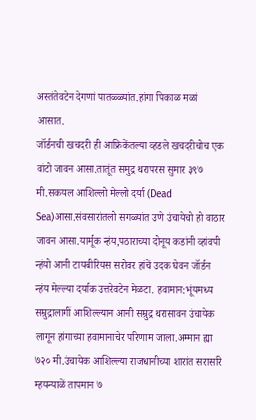अस्तंतेवटेन देगणां पातळ्ळ्यांत.हांगा पिकाळ मळां आसात.
जॉर्डनची खचदरी ही आफ्रिकेंतल्या व्हडले खचदरीचोच एक वांटो जावन आसा.तातूंत समुद्र थरापरस सुमार ३९७ मी.सकयल आशिल्लो मेल्लो दर्या (Dead Sea)आसा.संवसारांतलो सगळ्यांत उणे उंचायेचो हो वाठार जावन आसा.यार्मूक न्हंय,पठाराच्या दोनूय कडांनी व्हांवपी न्हंयो आनी टायबीरियस सरोवर हांचें उदक घेवन जॉर्डन न्हंय मेल्ल्या दर्याक उत्तरेवटेन मेळटा. हवामान:भूंयमध्य सम्रुद्रालागीं आशिल्ल्यान आनी सम्रुद्र थरासावन उंचायेक लागून हांगाच्या हवामानाचेर परिणाम जाला.अम्मान ह्या ७२० मी.उंचायेक आशिल्ल्या राजधानीच्या शारांत सरासरि म्हयन्याळें तापमान ७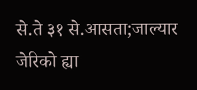से.ते ३१ से.आसता;जाल्यार जेरिको ह्या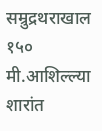सम्रुद्रथराखाल १५० मी.आशिल्ल्या शारांत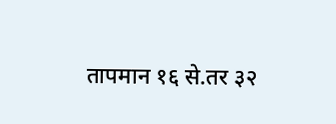तापमान १६ से.तर ३२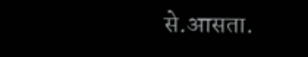से.आसता.